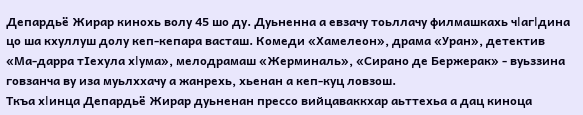Депардьё Жирар кинохь волу 45 шо ду. Дуьненна а евзачу тоьллачу филмашкахь чΙагΙдина цо ша кхуллуш долу кеп-кепара васташ. Комеди «Хамелеон», драма «Уран», детектив «Ма-дарра тIехула хΙума», мелодрамаш «Жерминаль», «Сирано де Бержерак» - вуьззина говзанча ву иза муьлххачу а жанрехь, хьенан а кеп-куц ловзош.
Ткъа хΙинца Депардьё Жирар дуьненан прессо вийцаваккхар аьттехьа а дац киноца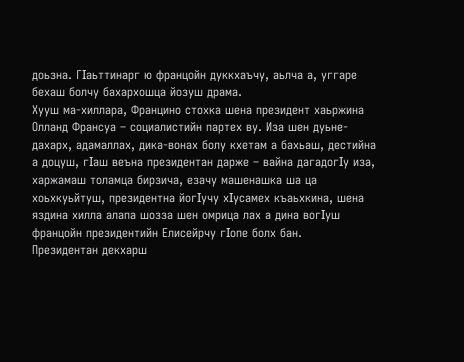доьзна. ГΙаьттинарг ю францойн дуккхаъчу, аьлча а, уггаре бехаш болчу бахархошца йозуш драма.
Хууш ма-хиллара, Францино стохка шена президент хаьржина Олланд Франсуа – социалистийн партех ву. Иза шен дуьне-дахарх, адамаллах, дика-вонах болу кхетам а бахьаш, дестийна а доцуш, гΙаш веъна президентан дарже – вайна дагадогΙу иза, харжамаш толамца бирзича, езачу машенашка ша ца хоьхкуьйтуш, президентна йогΙучу хΙусамех къаьхкина, шена яздина хилла алапа шозза шен омрица лах а дина вогΙуш францойн президентийн Елисейрчу гΙопе болх бан.
Президентан декхарш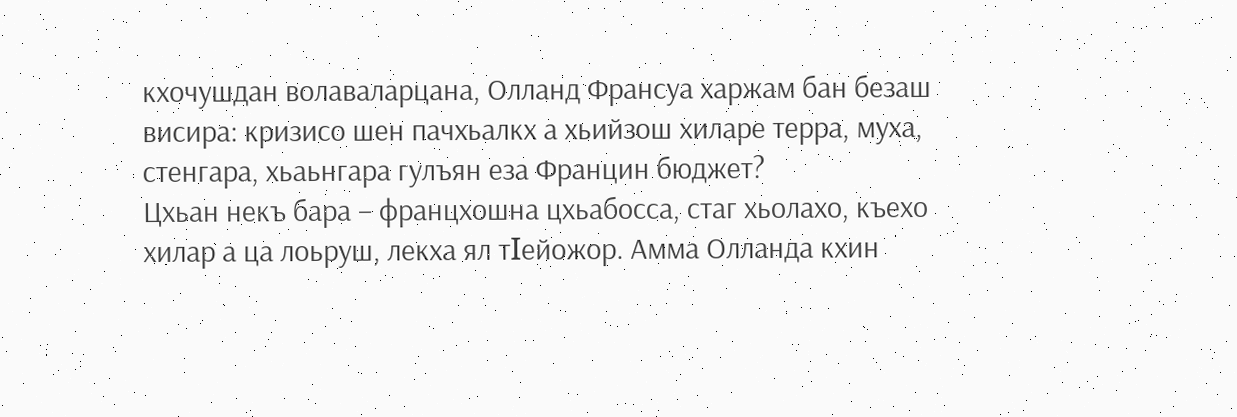кхочушдан волаваларцана, Олланд Франсуа харжам бан безаш висира: кризисо шен пачхьалкх а хьийзош хиларе терра, муха, стенгара, хьаьнгара гулъян еза Францин бюджет?
Цхьан некъ бара – францхошна цхьабосса, стаг хьолахо, къехо хилар а ца лоьруш, лекха ял тΙейожор. Амма Олланда кхин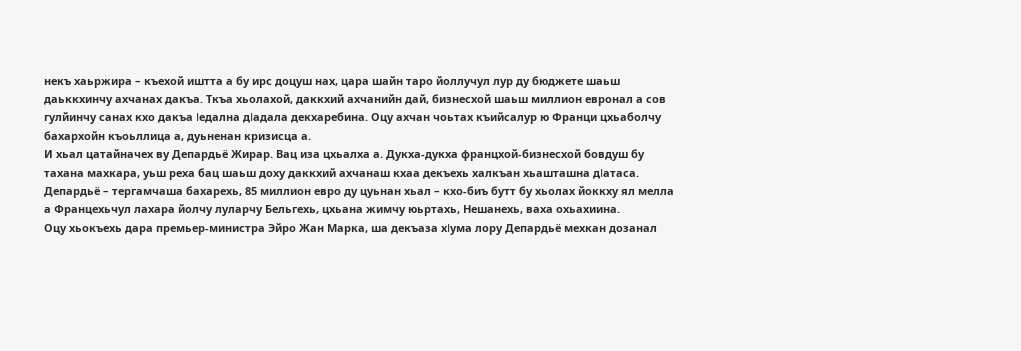некъ хаьржира – къехой иштта а бу ирс доцуш нах, цара шайн таро йоллучул лур ду бюджете шаьш даьккхинчу ахчанах дакъа. Ткъа хьолахой, даккхий ахчанийн дай, бизнесхой шаьш миллион евронал а сов гулйинчу санах кхо дакъа Ιедална дΙадала декхаребина. Оцу ахчан чоьтах къийсалур ю Франци цхьаболчу бахархойн къоьллица а, дуьненан кризисца а.
И хьал цатайначех ву Депардьё Жирар. Вац иза цхьалха а. Дукха-дукха францхой-бизнесхой бовдуш бу тахана махкара, уьш реха бац шаьш доху даккхий ахчанаш кхаа декъехь халкъан хьашташна дΙатаса.
Депардьё – тергамчаша бахарехь, 85 миллион евро ду цуьнан хьал – кхо-биъ бутт бу хьолах йоккху ял мелла а Францехьчул лахара йолчу луларчу Бельгехь, цхьана жимчу юьртахь, Нешанехь, ваха охьахиина.
Оцу хьокъехь дара премьер-министра Эйро Жан Марка, ша декъаза хΙума лору Депардьё мехкан дозанал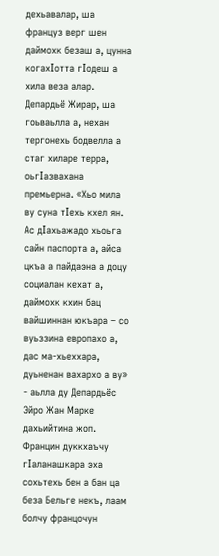дехьавалар, ша француз верг шен даймохк безаш а, цунна когахΙотта гΙодеш а хила веза алар.
Депардьё Жирар, ша гоьваьлла а, нехан тергонехь бодвелла а стаг хиларе терра, оьгΙазвахана премьерна. «Хьо мила ву суна тΙехь кхел ян. Ас дΙахьажадо хьоьга сайн паспорта а, айса цкъа а пайдаэна а доцу социалан кехат а, даймохк кхин бац вайшиннан юкъара – со вуьззина европахо а, дас ма-хьеххара, дуьненан вахархо а ву» - аьлла ду Депардьёс Эйро Жан Марке дахьийтина жоп.
Францин дуккхаъчу гΙаланашкара эха сохьтехь бен а бан ца беза Бельге некъ, лаам болчу францочун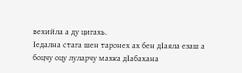вехийла а ду цигахь.
Ιедална стага шен таронех ах бен дΙаяла езаш а боцчу оцу луларчу махка дΙабахана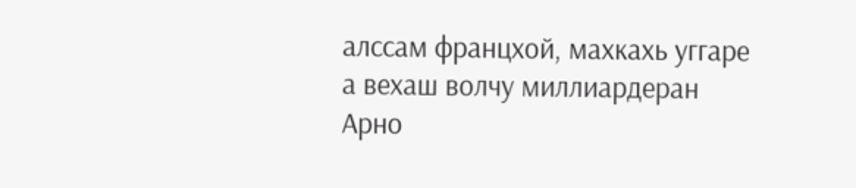алссам францхой, махкахь уггаре а вехаш волчу миллиардеран Арно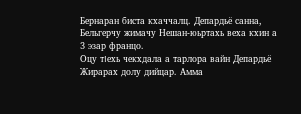Бернаран биста кхаччалц. Депардьё санна, Бельгерчу жимачу Нешан-юьртахь веха кхин а 3 эзар францо.
Оцу тΙехь чекхдала а тарлора вайн Депардьё Жирарах долу дийцар. Амма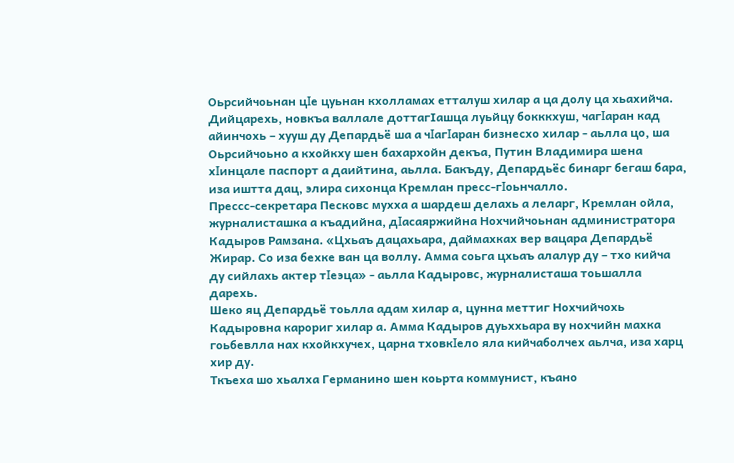Оьрсийчоьнан цΙе цуьнан кхолламах етталуш хилар а ца долу ца хьахийча.
Дийцарехь, новкъа валлале доттагIашца луьйцу бокккхуш, чагΙаран кад айинчохь – хууш ду Депардьё ша а чΙагΙаран бизнесхо хилар - аьлла цо, ша Оьрсийчоьно а кхойкху шен бахархойн декъа, Путин Владимира шена хΙинцале паспорт а даийтина, аьлла. Бакъду, Депардьёс бинарг бегаш бара, иза иштта дац, элира сихонца Кремлан пресс-гΙоьнчалло.
Прессс-секретара Песковс мухха а шардеш делахь а леларг, Кремлан ойла, журналисташка а къадийна, дΙасаяржийна Нохчийчоьнан администратора Кадыров Рамзана. «Цхьаъ дацахьара, даймахках вер вацара Депардьё Жирар. Со иза бехке ван ца воллу. Амма соьга цхьаъ алалур ду – тхо кийча ду сийлахь актер тΙеэца» - аьлла Кадыровс, журналисташа тоьшалла дарехь.
Шеко яц Депардьё тоьлла адам хилар а, цунна меттиг Нохчийчохь Кадыровна карориг хилар а. Амма Кадыров дуьххьара ву нохчийн махка гоьбевлла нах кхойкхучех, царна тховкΙело яла кийчаболчех аьлча, иза харц хир ду.
Ткъеха шо хьалха Германино шен коьрта коммунист, къано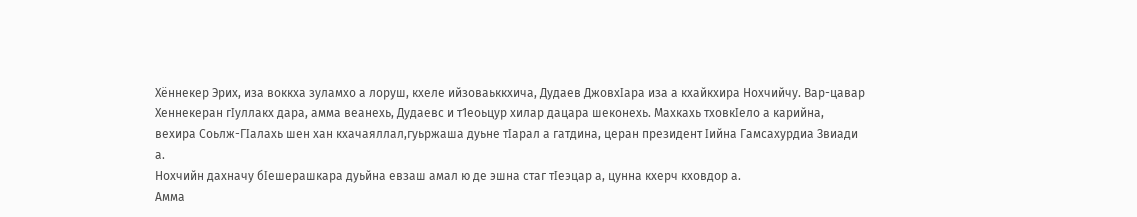Хённекер Эрих, иза воккха зуламхо а лоруш, кхеле ийзоваьккхича, Дудаев ДжовхΙара иза а кхайкхира Нохчийчу. Вар-цавар Хеннекеран гΙуллакх дара, амма веанехь, Дудаевс и т1еоьцур хилар дацара шеконехь. Махкахь тховкΙело а карийна, вехира Соьлж-ГΙалахь шен хан кхачаяллал,гуьржаша дуьне тΙарал а гатдина, церан президент Ιийна Гамсахурдиа Звиади а.
Нохчийн дахначу бΙешерашкара дуьйна евзаш амал ю де эшна стаг тΙеэцар а, цунна кхерч кховдор а.
Амма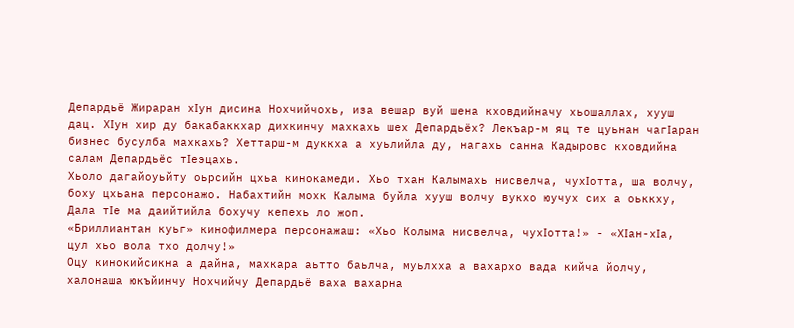Депардьё Жираран хΙун дисина Нохчийчохь, иза вешар вуй шена кховдийначу хьошаллах, хууш дац. ХΙун хир ду бакабаккхар дихкинчу махкахь шех Депардьёх? Лекъар-м яц те цуьнан чагΙаран бизнес бусулба махкахь? Хеттарш-м дуккха а хуьлийла ду, нагахь санна Кадыровс кховдийна салам Депардьёс тΙеэцахь.
Хьоло дагайоуьйту оьрсийн цхьа кинокамеди. Хьо тхан Калымахь нисвелча, чухΙотта, ша волчу, боху цхьана персонажо. Набахтийн мохк Калыма буйла хууш волчу вукхо юучух сих а оьккху, Дала тΙе ма даийтийла бохучу кепехь ло жоп.
«Бриллиантан куьг» кинофилмера персонажаш: «Хьо Колыма нисвелча, чухΙотта!» - «ХΙан-хΙа, цул хьо вола тхо долчу!»
Оцу кинокийсикна а дайна, махкара аьтто баьлча, муьлхха а вахархо вада кийча йолчу, халонаша юкъйинчу Нохчийчу Депардьё ваха вахарна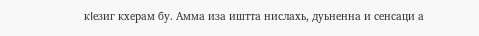кΙезиг кхерам бу. Амма иза иштта нислахь, дуьненна и сенсаци а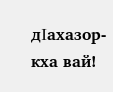дΙахазор-кха вай!